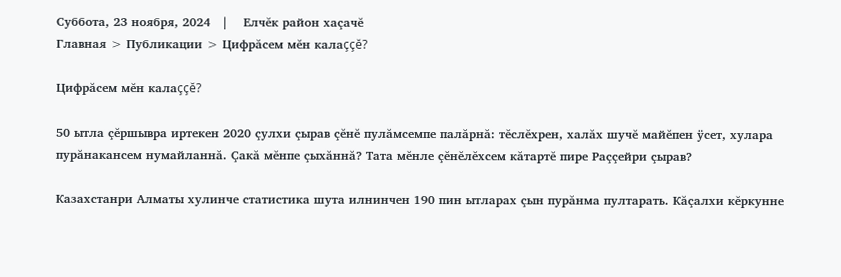Суббота, 23 ноября, 2024   |    Елчĕк район хаçачĕ
Главная > Публикации > Цифрăсем мĕн калаççĕ?

Цифрăсем мĕн калаççĕ?

50 ытла çĕршывра иртекен 2020 çулхи çырав çĕнĕ пулăмсемпе палăрнă: тĕслĕхрен, халăх шучĕ майĕпен ÿсет, хулара пурăнакансем нумайланнă. Çакă мĕнпе çыхăннă? Тата мĕнле çĕнĕлĕхсем кăтартĕ пире Раççейри çырав?

Казахстанри Алматы хулинче статистика шута илнинчен 190 пин ытларах çын пурăнма пултарать. Кăçалхи кĕркунне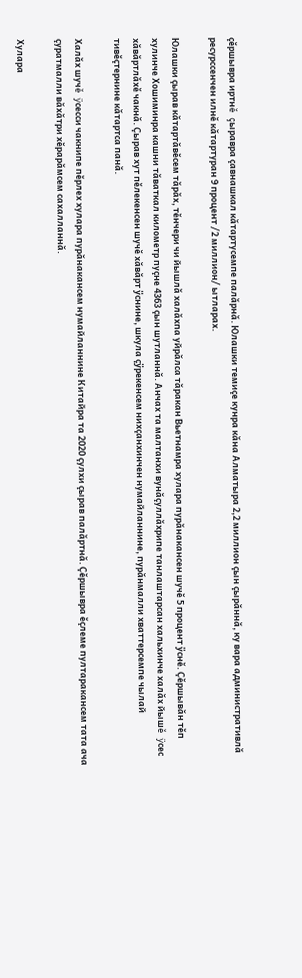çĕршывра иртнĕ çыравра çавнашкал кăтартусемпе палăрнă. Юлашки темиçе кунра кăна Алматыра 2,2 миллион çын çырăннă, ку вара административлă ресурссенчен илнĕ кăтартуран 9 процент /2 миллион/ ытларах.

Юлашки çырав кăтартăвĕсем тăрăх, тĕнчери чи йышлă халăхпа уйрăлса тăракан Вьетнамра хулара пурăнакансен шучĕ 5 процент ÿснĕ. Çĕршывăн тĕп хулинче Хошиминра кашни тăваткал километр пуçне 4363 çын шутланнă. Анчах та малтанхи вунăçуллăхрипе танлаштарсан хальхинче халăх йышĕ ÿсес хăвăртлăхĕ чакнă. Çырав хут пĕлекенсен шучĕ хăвăрт ÿснине, шкула çÿрекенсем нихçанхинчен нумайланнине, пурăнмалли хваттерсемпе чылай тивĕçтернине кăтартса панă.

Халăх шучĕ ÿсесси чакнипе пĕрлех хулара пурăнакансем нумайланнине Китайра та 2020 çулхи çырав палăртнă. Çĕршывра ĕçлеме пултаракансем тата ача çуратмалли вăхăтри хĕрарăмсем сахалланнă.

Хулара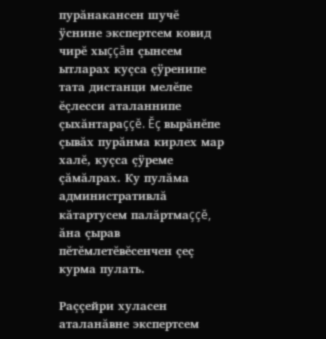пурăнакансен шучĕ ÿснине экспертсем ковид чирĕ хыççăн çынсем ытларах куçса çÿренипе тата дистанци мелĕпе ĕçлесси аталаннипе çыхăнтараççĕ. Ĕç вырăнĕпе çывăх пурăнма кирлех мар халĕ, куçса çÿреме çăмăлрах. Ку пулăма административлă кăтартусем палăртмаççĕ, ăна çырав пĕтĕмлетĕвĕсенчен çеç курма пулать.

Раççейри хуласен аталанăвне экспертсем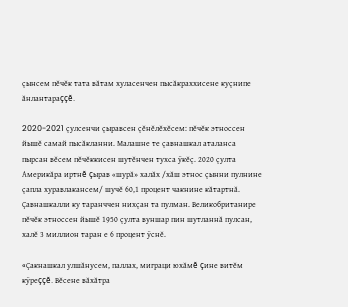çынсем пĕчĕк тата вăтам хуласенчен пысăкраххисене куçнипе ăнлантараççĕ.

2020-2021 çулсенчи çыравсен çĕнĕлĕхĕсем: пĕчĕк этноссен йышĕ самай пысăкланни. Малашне те çавнашкал аталанса пырсан вĕсем пĕчĕккисен шутĕнчен тухса ÿкĕç. 2020 çулта Америкăра иртнĕ çырав «шурă» халăх /хăш этнос çынни пулнине çапла хуравлакансем/ шучĕ 60,1 процент чакнине кăтартнă. Çавнашкалли ку таранччен нихçан та пулман. Великобританире пĕчĕк этноссен йышĕ 1950 çулта вуншар пин шутланнă пулсан, халĕ 3 миллион таран е 6 процент ÿснĕ.

«Çакнашкал улшăнусем, паллах, миграци юхăмĕ çине витĕм кÿреççĕ. Вĕсене вăхăтра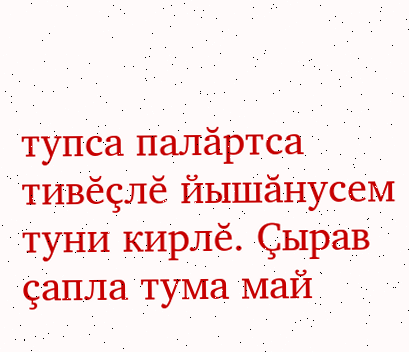тупса палăртса тивĕçлĕ йышăнусем туни кирлĕ. Çырав çапла тума май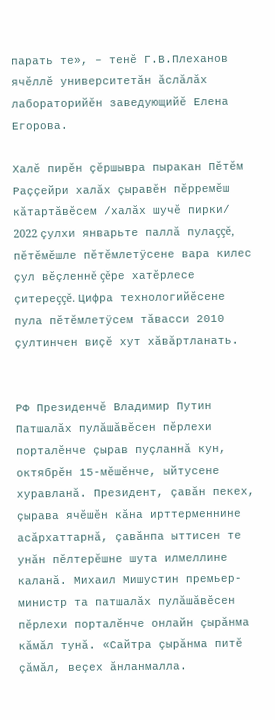парать те», – тенĕ Г.В.Плеханов ячĕллĕ университетăн ăслăлăх лабораторийĕн заведующийĕ Елена Егорова.

Халĕ пирĕн çĕршывра пыракан Пĕтĕм Раççейри халăх çыравĕн пĕрремĕш кăтартăвĕсем /халăх шучĕ пирки/ 2022 çулхи январьте паллă пулаççĕ, пĕтĕмĕшле пĕтĕмлетÿсене вара килес çул вĕçленнĕ çĕре хатĕрлесе çитереççĕ. Цифра технологийĕсене пула пĕтĕмлетÿсем тăвасси 2010 çултинчен виçĕ хут хăвăртланать.


РФ Президенчĕ Владимир Путин Патшалăх пулăшăвĕсен пĕрлехи порталĕнче çырав пуçланнă кун, октябрĕн 15-мĕшĕнче, ыйтусене хуравланă. Президент, çавăн пекех, çырава ячĕшĕн кăна ирттерменнине асăрхаттарнă, çавăнпа ыттисен те унăн пĕлтерĕшне шута илмеллине каланă. Михаил Мишустин премьер-министр та патшалăх пулăшăвĕсен пĕрлехи порталĕнче онлайн çырăнма кăмăл тунă. «Сайтра çырăнма питĕ çăмăл, веçех ăнланмалла.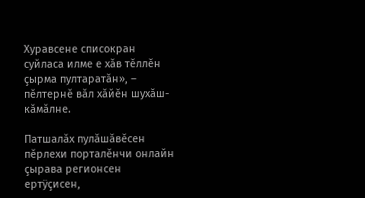Хуравсене списокран суйласа илме е хăв тĕллĕн çырма пултаратăн», – пĕлтернĕ вăл хăйĕн шухăш-кăмăлне.

Патшалăх пулăшăвĕсен пĕрлехи порталĕнчи онлайн çырава регионсен ертÿçисен,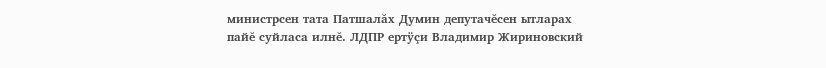министрсен тата Патшалăх Думин депутачĕсен ытларах пайĕ суйласа илнĕ. ЛДПР ертÿçи Владимир Жириновский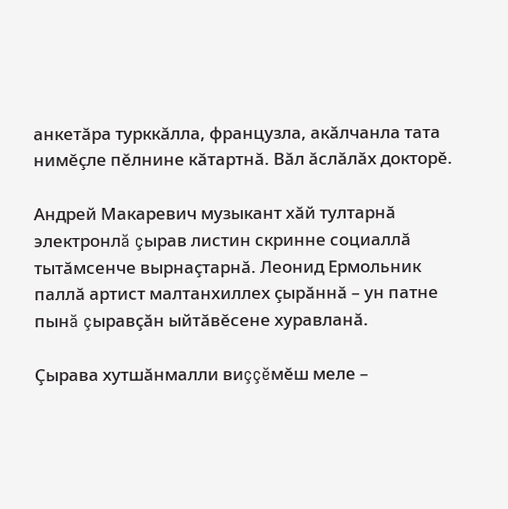анкетăра турккăлла, французла, акăлчанла тата нимĕçле пĕлнине кăтартнă. Вăл ăслăлăх докторĕ.

Андрей Макаревич музыкант хăй тултарнă электронлă çырав листин скринне социаллă тытăмсенче вырнаçтарнă. Леонид Ермольник паллă артист малтанхиллех çырăннă – ун патне пынă çыравçăн ыйтăвĕсене хуравланă.

Çырава хутшăнмалли виççĕмĕш меле –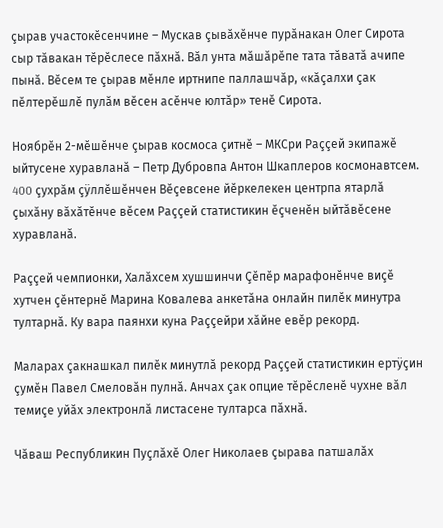çырав участокĕсенчине – Мускав çывăхĕнче пурăнакан Олег Сирота сыр тăвакан тĕрĕслесе пăхнă. Вăл унта мăшăрĕпе тата тăватă ачипе пынă. Вĕсем те çырав мĕнле иртнипе паллашчăр, «кăçалхи çак пĕлтерĕшлĕ пулăм вĕсен асĕнче юлтăр» тенĕ Сирота.

Ноябрĕн 2-мĕшĕнче çырав космоса çитнĕ – МКСри Раççей экипажĕ ыйтусене хуравланă – Петр Дубровпа Антон Шкаплеров космонавтсем. 400 çухрăм çÿллĕшĕнчен Вĕçевсене йĕркелекен центрпа ятарлă çыхăну вăхăтĕнче вĕсем Раççей статистикин ĕçченĕн ыйтăвĕсене хуравланă.

Раççей чемпионки, Халăхсем хушшинчи Çĕпĕр марафонĕнче виçĕ хутчен çĕнтернĕ Марина Ковалева анкетăна онлайн пилĕк минутра тултарнă. Ку вара паянхи куна Раççейри хăйне евĕр рекорд.

Маларах çакнашкал пилĕк минутлă рекорд Раççей статистикин ертÿçин çумĕн Павел Смеловăн пулнă. Анчах çак опцие тĕрĕсленĕ чухне вăл темиçе уйăх электронлă листасене тултарса пăхнă.

Чăваш Республикин Пуçлăхĕ Олег Николаев çырава патшалăх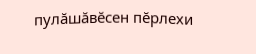пулăшăвĕсен пĕрлехи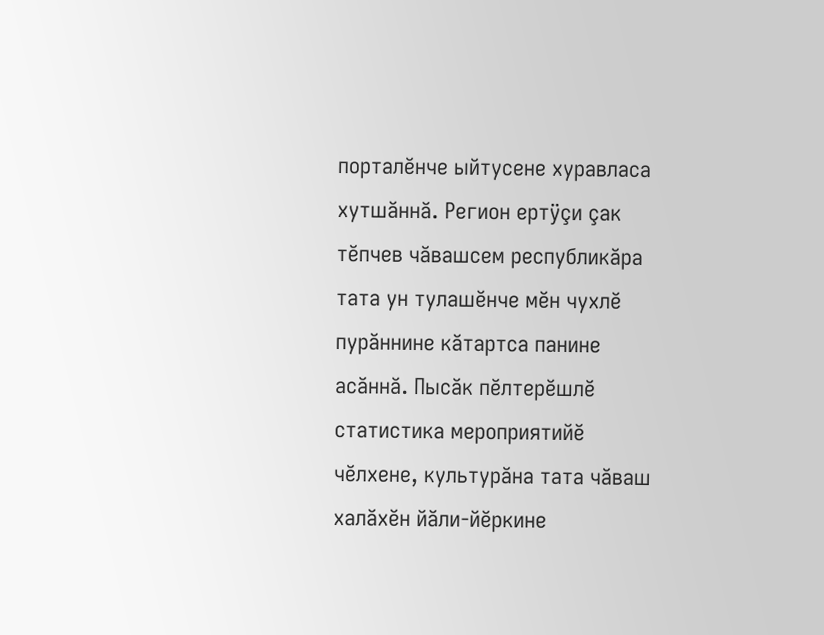порталĕнче ыйтусене хуравласа хутшăннă. Регион ертÿçи çак тĕпчев чăвашсем республикăра тата ун тулашĕнче мĕн чухлĕ пурăннине кăтартса панине асăннă. Пысăк пĕлтерĕшлĕ статистика мероприятийĕ чĕлхене, культурăна тата чăваш халăхĕн йăли-йĕркине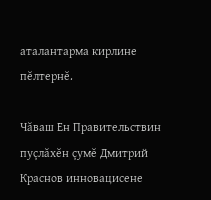аталантарма кирлине пĕлтернĕ.

Чăваш Ен Правительствин пуçлăхĕн çумĕ Дмитрий Краснов инновацисене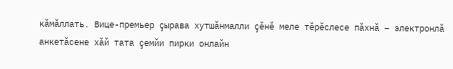кăмăллать. Вице-премьер çырава хутшăнмалли çĕнĕ меле тĕрĕслесе пăхнă – электронлă анкетăсене хăй тата çемйи пирки онлайн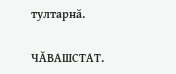тултарнă.

ЧĂВАШСТАТ.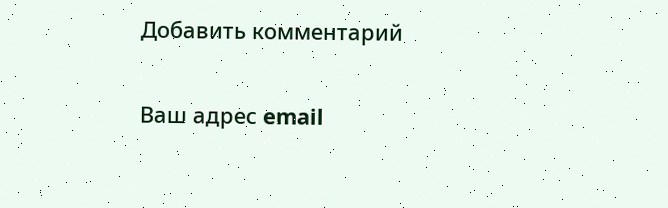Добавить комментарий

Ваш адрес email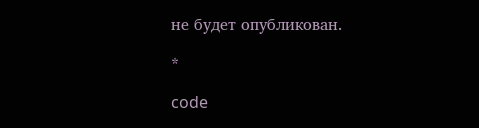не будет опубликован.

*

code